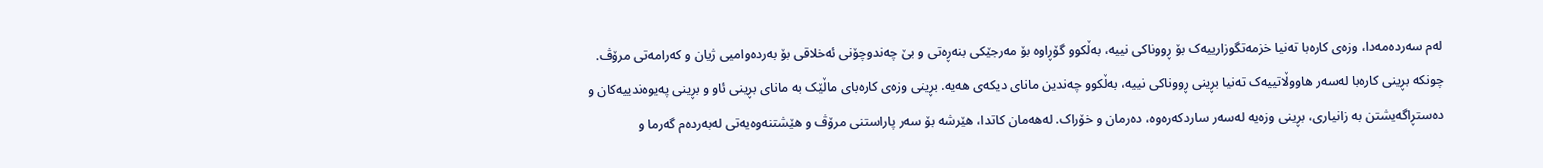لەم سەردەمەدا، وزەی کارەبا تەنیا خزمەتگوزارییەک بۆ ڕووناکی نییە، بەڵکوو گۆڕاوە بۆ مەرجێکی بنەڕەتی و بێ چەندوچۆنی ئەخلاقی بۆ بەردەوامیی ژیان و کەرامەتی مرۆڤ. چونکە بڕینی کارەبا لەسەر هاووڵاتییەک تەنیا بڕینی ڕووناکی نییە، بەڵکوو چەندین مانای دیکەی هەیە. بڕینی وزەی کارەبای ماڵێک بە مانای بڕینی ئاو و بڕینی پەیوەندییەکان و دەستڕاگەیشتن بە زانیاری، بڕینی وزەیە لەسەر ساردکەرەوە، دەرمان و خۆراک. لەهەمان کاتدا، هێرشە بۆ سەر پاراستنی مرۆڤ و هێشتنەوەیەتی لەبەردەم گەرما و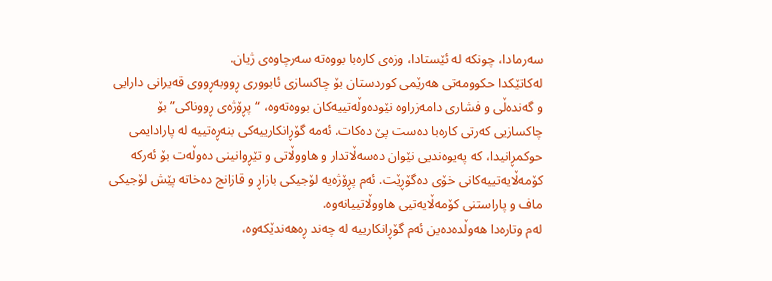سەرمادا، چونکە لە ئێستادا، وزەی کارەبا بووەتە سەرچاوەی ژیان.
لەکاتێکدا حکوومەتی هەرێمی کوردستان بۆ چاکسازی ئابووری ڕووبەڕووی قەیرانی دارایی و گەندەڵی و فشاری دامەزراوە نێودەوڵەتییەکان بووەتەوە، “پڕۆژەی ڕووناکی” بۆ چاکسازیی کەرتی کارەبا دەست پێ دەکات. ئەمە گۆڕانکارییەکی بنەڕەتییە لە پارادایمی حوکمڕانیدا، کە پەیوەندیی نێوان دەسەڵاتدار و هاووڵاتی و تێڕوانینی دەوڵەت بۆ ئەرکە کۆمەڵایەتییەکانی خۆی دەگۆڕێت. ئەم پڕۆژەیە لۆجیکی بازاڕ و قازانج دەخاتە پێش لۆجیکی ماف و پاراستنی کۆمەڵایەتیی هاووڵاتییانەوە.
لەم وتارەدا هەوڵدەدەین ئەم گۆڕانکارییە لە چەند ڕەهەندێکەوە،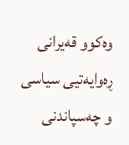وەکوو قەیرانی ڕەوایەتیی سیاسی و چەسپاندنی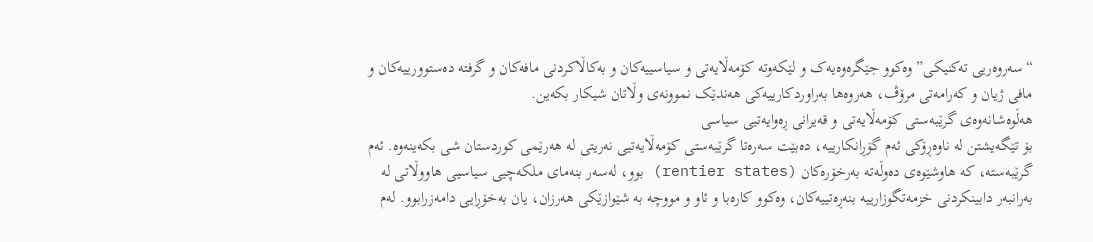“سەروەریی تەکنیکی” وەکوو جێگرەوەیەک و لێکەوتە کۆمەڵایەتی و سیاسییەکان و بەکاڵاکردنی مافەکان و گرفتە دەستوورییەکان و مافی ژیان و کەرامەتی مرۆڤ، هەروەها بەراوردکارییەکی هەندێک نموونەی وڵاتان شیکار بکەین.
هەڵوەشانەوەی گرێبەستی کۆمەڵایەتی و قەیرانی ڕەوایەتیی سیاسی
بۆ تێگەیشتن لە ناوەڕۆکی ئەم گۆڕانکارییە، دەبێت سەرەتا گرێبەستی کۆمەڵایەتیی نەریتی لە هەرێمی کوردستان شی بکەینەوە. ئەم گرێبەستە، کە هاوشێوەی دەوڵەتە بەرخۆرەکان (rentier states) بوو، لەسەر بنەمای ملکەچیی سیاسیی هاووڵاتی لە بەرانبەر دابینکردنی خزمەتگوزارییە بنەڕەتییەکان، وەکوو کارەبا و ئاو و مووچە بە شێوازێکی هەرزان، یان بەخۆڕایی دامەزرابوو. لەم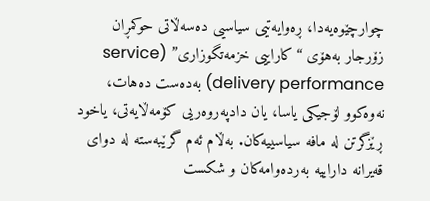چوارچێوەیەدا، ڕەوایەتیی سیاسیی دەسەڵاتی حوکمڕان زۆرجار بەهۆی “کاراییی خزمەتگوزاری” (service delivery performance) بەدەست دەهات، نەوەکوو لۆجیکی یاسا، یان دادپەروەریی کۆمەڵایەتی، یاخود ڕێزگرتن لە مافە سیاسییەکان. بەڵام ئەم گرێبەستە لە دوای قەیرانە داراییە بەردەوامەکان و شکست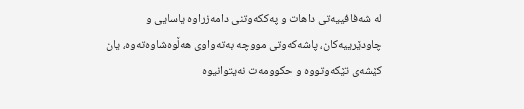لە شەفافییەتی داهات و پەککەوتنی دامەزراوە یاسایی و چاودێرییەکان، پاشەکەوتی مووچە بەتەواوی هەڵوەشاوەتەوە، یان کێشەی تێکەوتووە و حکوومەت نەیتوانیوە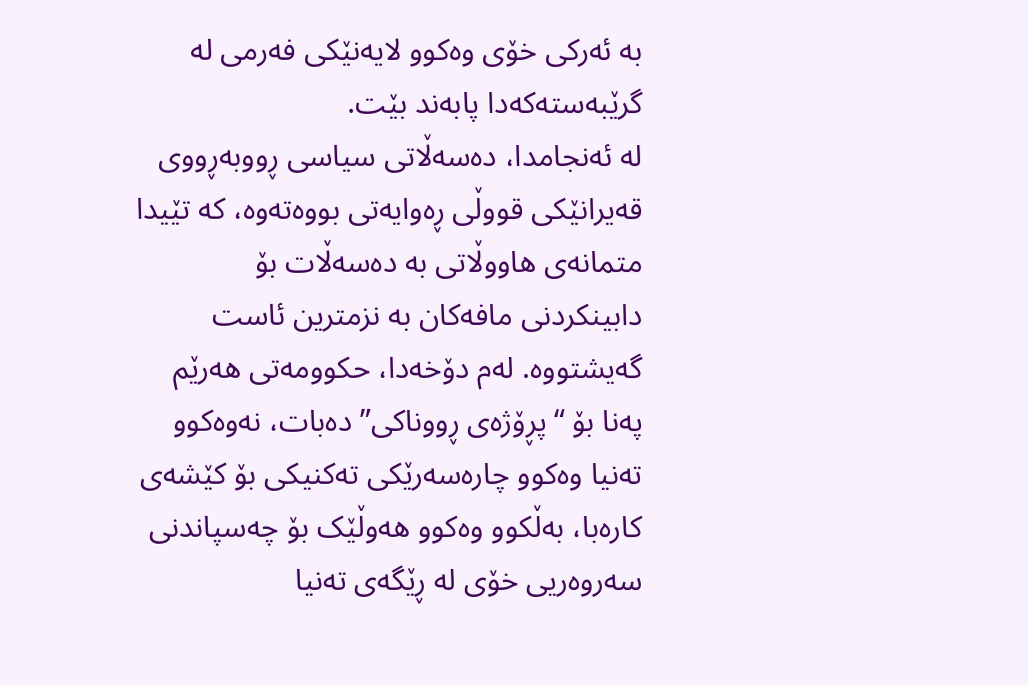بە ئەرکی خۆی وەکوو لایەنێکی فەرمی لە گرێبەستەکەدا پابەند بێت.
لە ئەنجامدا، دەسەڵاتی سیاسی ڕووبەڕووی قەیرانێکی قووڵی ڕەوایەتی بووەتەوە، کە تێیدا متمانەی هاووڵاتی بە دەسەڵات بۆ دابینکردنی مافەکان بە نزمترین ئاست گەیشتووە. لەم دۆخەدا، حکوومەتی هەرێم پەنا بۆ “پڕۆژەی ڕووناکی” دەبات، نەوەکوو تەنیا وەکوو چارەسەرێکی تەکنیکی بۆ کێشەی کارەبا، بەڵکوو وەکوو هەوڵێک بۆ چەسپاندنی سەروەریی خۆی لە ڕێگەی تەنیا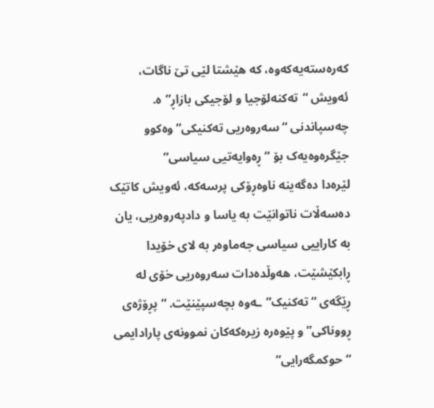کەرەستەیەکەوە، کە هێشتا لێی تێ ناگات، ئەویش “تەکنەلۆجیا و لۆجیکی بازاڕ”ە.
چەسپاندنی “سەروەریی تەکنیکی” وەکوو جێگرەوەیەک بۆ “ڕەوایەتیی سیاسی”
لێرەدا دەگەینە ناوەڕۆکی پرسەکە، ئەویش کاتێک دەسەڵات ناتوانێت بە یاسا و دادپەروەریی، یان بە کاراییی سیاسی جەماوەر بە لای خۆیدا ڕابکێشێت، هەوڵدەدات سەروەریی خۆی لە ڕێگەی “تەکنیک”ـەوە بچەسپێنێت. “پڕۆژەی ڕووناکی” و پێوەرە زیرەکەکان نموونەی پارادایمی “حوکمگەرایی”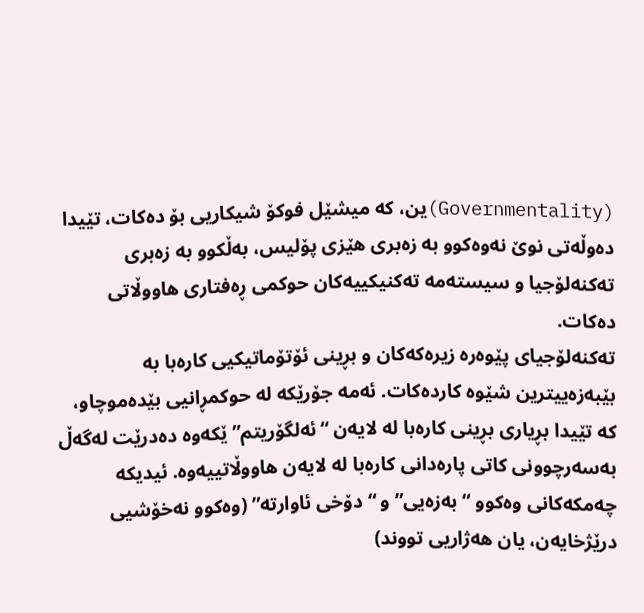(Governmentality)ین، کە میشێل فوکۆ شیکاریی بۆ دەکات، تێیدا دەوڵەتی نوێ نەوەکوو بە زەبری هێزی پۆلیس، بەڵکوو بە زەبری تەکنەلۆجیا و سیستەمە تەکنیکییەکان حوکمی ڕەفتاری هاووڵاتی دەکات.
تەکنەلۆجیای پێوەرە زیرەکەکان و بڕینی ئۆتۆماتیکیی کارەبا بە بێبەزەییترین شێوە کاردەکات. ئەمە جۆرێکە لە حوکمڕانیی بێدەموچاو، کە تێیدا بڕیاری بڕینی کارەبا لە لایەن “ئەلگۆریتم”ێکەوە دەدرێت لەگەڵ بەسەرچوونی کاتی پارەدانی کارەبا لە لایەن هاووڵاتییەوە. ئیدیکە چەمکەکانی وەکوو “بەزەیی” و “دۆخی ئاوارتە” (وەکوو نەخۆشیی درێژخایەن، یان هەژاریی تووند)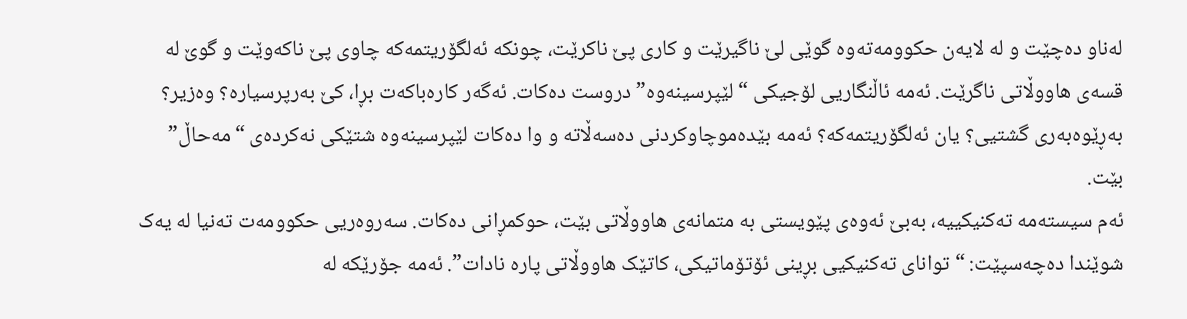لەناو دەچێت و لە لایەن حکوومەتەوە گوێی لێ ناگیرێت و کاری پێ ناکرێت، چونکە ئەلگۆریتمەکە چاوی پێ ناکەوێت و گوێ لە قسەی هاووڵاتی ناگرێت. ئەمە ئاڵنگاریی لۆجیکی “لێپرسینەوە” دروست دەکات. ئەگەر کارەباکەت بڕا، کێ بەرپرسیارە؟ وەزیر؟ بەڕێوەبەری گشتیی؟ یان ئەلگۆریتمەکە؟ ئەمە بێدەموچاوکردنی دەسەڵاتە و وا دەکات لێپرسینەوە شتێکی نەکردەی “مەحاڵ” بێت.
ئەم سیستەمە تەکنیکییە، بەبێ ئەوەی پێویستی بە متمانەی هاووڵاتی بێت، حوکمڕانی دەکات. سەروەریی حکوومەت تەنیا لە یەک شوێندا دەچەسپێت: “توانای تەکنیکیی بڕینی ئۆتۆماتیکی، کاتێک هاووڵاتی پارە نادات”. ئەمە جۆرێکە لە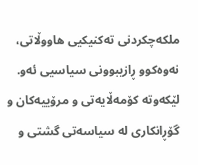ملکەچکردنی تەکنیکیی هاووڵاتی، نەوەکوو ڕازیبوونی سیاسیی ئەو.
لێکەوتە کۆمەڵایەتی و مرۆییەکان و گۆڕانکاری لە سیاسەتی گشتی و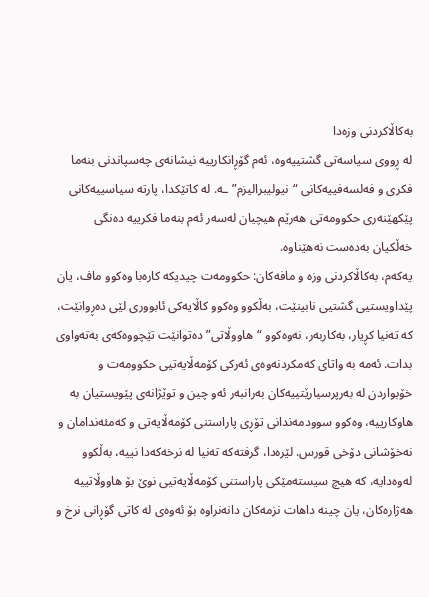بەکاڵاکردنی وزەدا
لە ڕووی سیاسەتی گشتییەوە، ئەم گۆڕانکارییە نیشانەی چەسپاندنی بنەما فکری و فەلسەفییەکانی “نیولیبرالیزم”ـە. لە کاتێکدا، پارتە سیاسییەکانی پێکهێنەری حکوومەتی هەرێم هیچیان لەسەر ئەم بنەما فکرییە دەنگی خەڵکیان بەدەست نەهێناوە.
یەکەم، بەکاڵاکردنی وزە و مافەکان: حکوومەت چیدیکە کارەبا وەکوو ماف، یان پێداویستیی گشتیی نابینێت، بەڵکوو وەکوو کاڵایەکی ئابووری لێی دەڕوانێت، کە تەنیا کڕیار، بەکاربەر، نەوەکوو “هاووڵاتی” دەتوانێت تێچووەکەی بەتەواوی بدات. ئەمە بە واتای کەمکردنەوەی ئەرکی کۆمەڵایەتیی حکوومەت و خۆبواردن لە بەرپرسیارێتییەکان بەرانبەر ئەو چین و توێژانەی پێویستیان بە هاوکارییە، وەکوو سوودمەندانی تۆڕی پاراستنی کۆمەڵایەتی و کەمئەندامان و نەخۆشانی دۆخی قورس. لێرەدا، گرفتەکە تەنیا لە نرخەکەدا نییە، بەڵکوو لەوەدایە، کە هیچ سیستەمێکی پاراستنی کۆمەڵایەتیی نوێ بۆ هاووڵاتییە هەژارەکان، یان چینە داهات نزمەکان دانەنراوە بۆ ئەوەی لە کاتی گۆڕانی نرخ و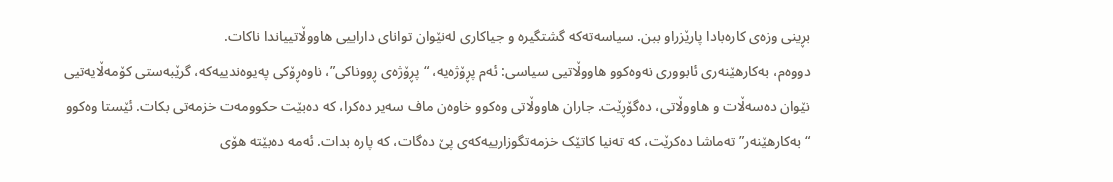بڕینی وزەی کارەبادا پارێزراو ببن. سیاسەتەکە گشتگیرە و جیاکاری لەنێوان توانای داراییی هاووڵاتییاندا ناکات.
دووەم، بەکارهێنەری ئابووری نەوەکوو هاووڵاتیی سیاسی: ئەم پڕۆژەیە، “پڕۆژەی ڕووناکی”، ناوەڕۆکی پەیوەندییەکە، گرێبەستی کۆمەڵایەتیی نێوان دەسەڵات و هاووڵاتی، دەگۆڕێت. جاران هاووڵاتی وەکوو خاوەن ماف سەیر دەکرا، کە دەبێت حکوومەت خزمەتی بکات. ئێستا وەکوو “بەکارهێنەر” تەماشا دەکرێت، کە تەنیا کاتێک خزمەتگوزارییەکەی پێ دەگات، کە پارە بدات. ئەمە دەبێتە هۆی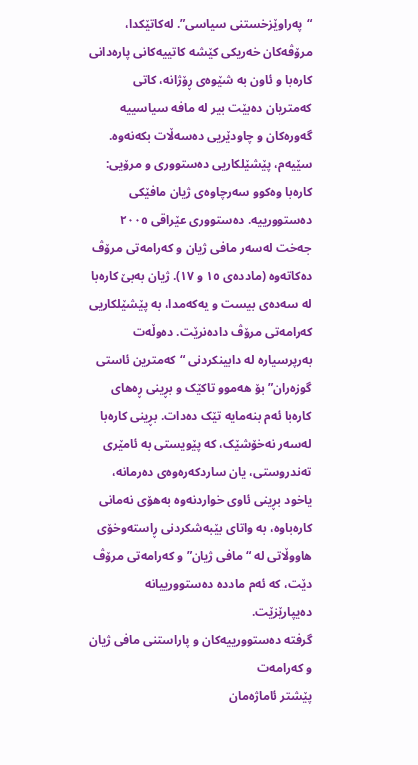“پەراوێزخستنی سیاسی”. لەکاتێکدا، مرۆڤەکان خەریکی کێشە کاتییەکانی پارەدانی کارەبا و ئاون بە شێوەی ڕۆژانە، کاتی کەمتریان دەبێت بیر لە مافە سیاسییە گەورەکان و چاودێریی دەسەڵات بکەنەوە.
سێیەم، پێشێلکاریی دەستووری و مرۆیی: کارەبا وەکوو سەرچاوەی ژیان مافێکی دەستوورییە. دەستووری عێراقی ٢٠٠٥ جەخت لەسەر مافی ژیان و کەرامەتی مرۆڤ دەکاتەوە (ماددەی ١٥ و ١٧). ژیان بەبێ کارەبا لە سەدەی بیست و یەکەمدا، بە پێشێلکاریی کەرامەتی مرۆڤ دادەنرێت. دەوڵەت بەرپرسیارە لە دابینکردنی “کەمترین ئاستی گوزەران” بۆ هەموو تاکێک و بڕینی ڕەهای کارەبا ئەم بنەمایە تێک دەدات. بڕینی کارەبا لەسەر نەخۆشێک، کە پێویستی بە ئامێری تەندروستی، یان ساردکەرەوەی دەرمانە، یاخود بڕینی ئاوی خواردنەوە بەهۆی نەمانی کارەباوە، بە واتای بێبەشکردنی ڕاستەوخۆی هاووڵاتی لە “مافی ژیان” و کەرامەتی مرۆڤ دێت، کە ئەم ماددە دەستوورییانە دەیپارێزێت.
گرفتە دەستوورییەکان و پاراستنی مافی ژیان و کەرامەت
پێشتر ئاماژەمان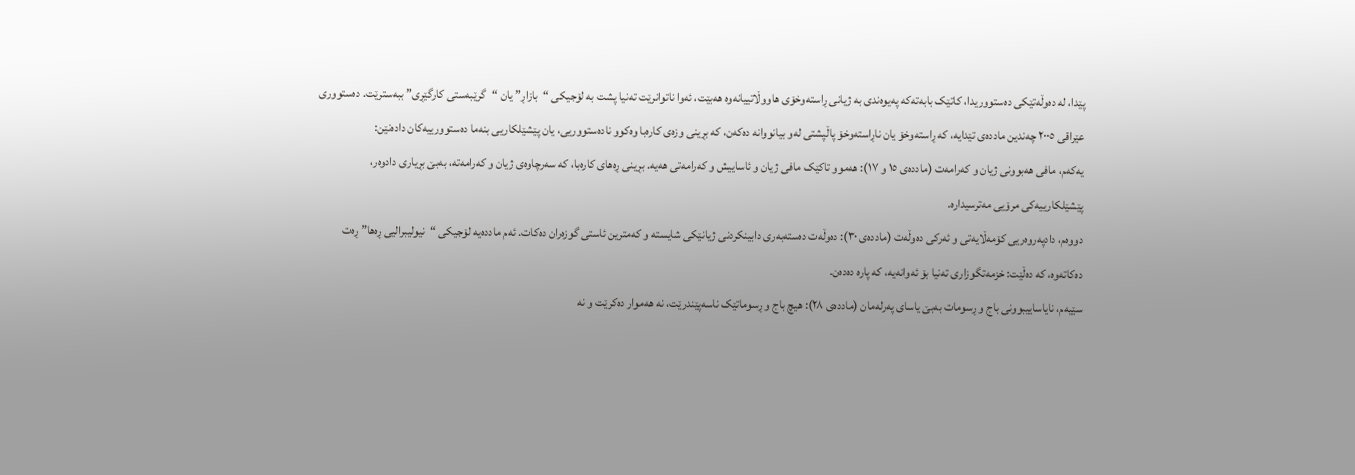پێدا، لە دەوڵەتێکی دەستووریدا، کاتێک بابەتەکە پەیوەندی بە ژیانی ڕاستەوخۆی هاووڵاتییانەوە هەبێت، ئەوا ناتوانرێت تەنیا پشت بە لۆجیکی “بازاڕ” یان “گرێبەستی کارگێڕی” ببەسترێت. دەستووری عێراقی ٢٠٠٥ چەندین ماددەی تێدایە، کە ڕاستەوخۆ یان ناڕاستەوخۆ پاڵپشتی لەو بیانووانە دەکەن، کە بڕینی وزەی کارەبا وەکوو نادەستووریی، یان پێشێلکاریی بنەما دەستوورییەکان دادەنێن:
یەکەم، مافی هەبوونی ژیان و کەرامەت (ماددەی ١٥ و ١٧): هەموو تاکێک مافی ژیان و ئاساییش و کەرامەتی هەیە. بڕینی ڕەهای کارەبا، کە سەرچاوەی ژیان و کەرامەتە، بەبێ بڕیاری دادوەر، پێشێلکارییەکی مرۆیی مەترسیدارە.
دووەم، دادپەروەریی کۆمەڵایەتی و ئەرکی دەوڵەت (ماددەی ٣٠): دەوڵەت دەستەبەری دابینکردنی ژیانێکی شایستە و کەمترین ئاستی گوزەران دەکات. ئەم ماددەیە لۆجیکی “نیولیبرالیی ڕەها” ڕەت دەکاتەوە، کە دەڵێت: خزمەتگوزاری تەنیا بۆ ئەوانەیە، کە پارە دەدەن.
سێیەم، نایاساییبوونی باج و ڕسومات بەبێ یاسای پەرلەمان (ماددەی ٢٨): هیچ باج و ڕسوماتێک ناسەپێندرێت، نە هەموار دەکرێت و نە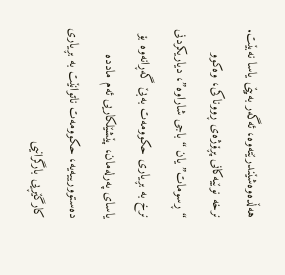هەڵدەوەشێندرێتەوە، ئەگەر بەپێی یاسا نەبێت. نرخە نوێیەکانی پڕۆژەی ڕووناکی، وەکوو “ڕسومات” یان “باجی شاراوە”، دیاریکردنی نرخ بە بڕیاری حکوومەت بەبێ گەڕانەوە بۆ یاسای پەرلەمان، پێشێلکاریی ئەم ماددە دەستوورییەیە، حکوومەت ناتوانێت بە بڕیاری کارگێڕیی بارگرانیی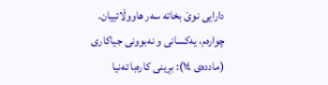دارایی نوێ بخاتە سەر هاووڵاتییان.
چوارەم، یەکسانی و نەبوونی جیاکاری (ماددەی ١٤): بڕینی کارەبا تەنیا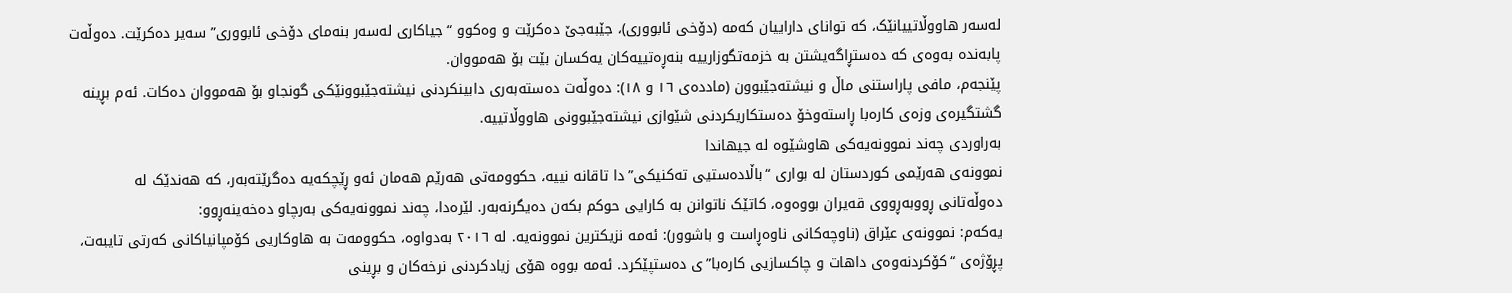لەسەر هاووڵاتییانێک، کە توانای داراییان کەمە (دۆخی ئابووری)، جێبەجێ دەکرێت و وەکوو “جیاکاری لەسەر بنەمای دۆخی ئابووری” سەیر دەکرێت. دەوڵەت پابەندە بەوەی کە دەستڕاگەیشتن بە خزمەتگوزارییە بنەڕەتییەکان یەکسان بێت بۆ هەمووان.
پێنجەم، مافی پاراستنی ماڵ و نیشتەجێبوون (ماددەی ١٦ و ١٨): دەوڵەت دەستەبەری دابینکردنی نیشتەجێبوونێکی گونجاو بۆ هەمووان دەکات. ئەم بڕینە گشتگیرەی وزەی کارەبا ڕاستەوخۆ دەستکاریکردنی شێوازی نیشتەجێبوونی هاووڵاتییە.
بەراوردی چەند نموونەیەکی هاوشێوە لە جیهاندا
نموونەی هەرێمی کوردستان لە بواری “باڵادەستیی تەکنیکی”دا تاقانە نییە، حکوومەتی هەرێم هەمان ئەو ڕێچکەیە دەگرێتەبەر، کە هەندێک لە دەوڵەتانی ڕووبەڕووی قەیران بووەوە، کاتێک ناتوانن بە کارایی حوکم بکەن دەیگرنەبەر. لێرەدا، چەند نموونەیەکی بەرچاو دەخەینەڕوو:
یەکەم: نموونەی عێراق (ناوچەکانی ناوەڕاست و باشوور): ئەمە نزیکترین نموونەیە. لە ٢٠١٦ بەدواوە، حکوومەت بە هاوکاریی کۆمپانیاکانی کەرتی تایبەت، پڕۆژەی “کۆکردنەوەی داهات و چاکسازیی کارەبا”ی دەستپێکرد. ئەمە بووە هۆی زیادکردنی نرخەکان و بڕینی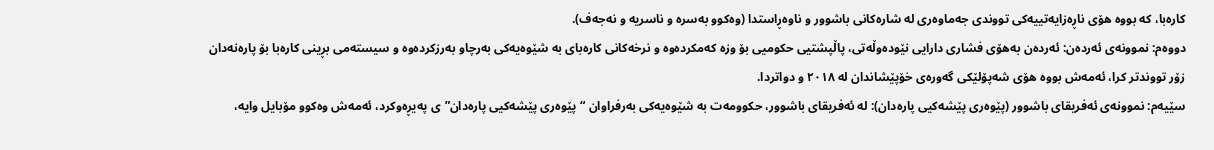کارەبا، کە بووە هۆی ناڕەزایەتییەکی تووندی جەماوەری لە شارەکانی باشوور و ناوەڕاستدا (وەکوو بەسرە و ناسریە و نەجەف).
دووەم: نموونەی ئەردەن: ئەردەن بەهۆی فشاری دارایی نێودەوڵەتی، پاڵپشتیی حکومیی بۆ وزە کەمکردەوە و نرخەکانی کارەبای بە شێوەیەکی بەرچاو بەرزکردەوە و سیستەمی بڕینی کارەبا بۆ پارەنەدان زۆر تووندتر کرا، ئەمەش بووە هۆی شەپۆلێکی گەورەی خۆپێشاندان لە ٢٠١٨ و دواتردا.
سێیەم: نموونەی ئەفریقای باشوور (پێوەری پێشەکیی پارەدان): لە ئەفریقای باشوور، حکوومەت بە شێوەیەکی بەرفراوان “پێوەری پێشەکیی پارەدان”ی پەیڕەوکرد، ئەمەش وەکوو مۆبایل وایە،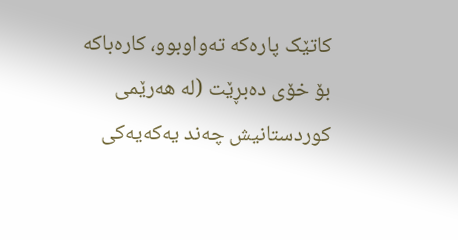کاتێک پارەکە تەواوبوو، کارەباکە بۆ خۆی دەبڕێت (لە هەرێمی کوردستانیش چەند یەکەیەکی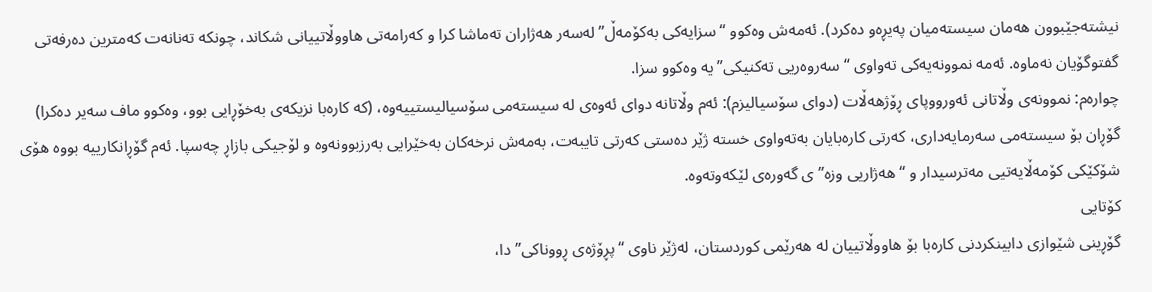نیشتەجێبوون هەمان سیستەمیان پەیڕەو دەکرد). ئەمەش وەکوو “سزایەکی بەکۆمەڵ” لەسەر هەژاران تەماشا کرا و کەرامەتی هاووڵاتییانی شکاند، چونکە تەنانەت کەمترین دەرفەتی گفتوگۆیان نەماوە. ئەمە نموونەیەکی تەواوی “سەروەریی تەکنیکی”یە وەکوو سزا.
چوارەم: نموونەی وڵاتانی ئەورووپای ڕۆژهەڵات (دوای سۆسیالیزم): ئەم وڵاتانە دوای ئەوەی لە سیستەمی سۆسیالیستییەوە، (کە کارەبا نزیکەی بەخۆڕایی بوو، وەکوو ماف سەیر دەکرا) گۆڕان بۆ سیستەمی سەرمایەداری، کەرتی کارەبایان بەتەواوی خستە ژێر دەستی کەرتی تایبەت، بەمەش نرخەکان بەخێرایی بەرزبوونەوە و لۆجیکی بازاڕ چەسپا. ئەم گۆڕانکارییە بووە هۆی شۆکێکی کۆمەڵایەتیی مەترسیدار و “هەژاریی وزە”ی گەورەی لێکەوتەوە.
کۆتایی
گۆڕینی شێوازی دابینکردنی کارەبا بۆ هاووڵاتییان لە هەرێمی کوردستان، لەژێر ناوی “پڕۆژەی ڕووناکی”دا،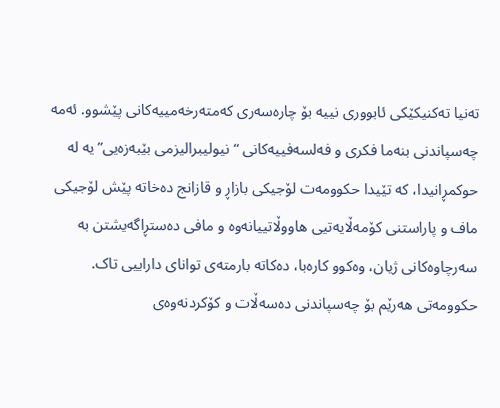تەنیا تەکنیکێکی ئابووری نییە بۆ چارەسەری کەمتەرخەمییەکانی پێشوو. ئەمە چەسپاندنی بنەما فکری و فەلسەفییەکانی “نیولیبرالیزمی بێبەزەیی”یە لە حوکمڕانیدا، کە تێیدا حکوومەت لۆجیکی بازاڕ و قازانج دەخاتە پێش لۆجیکی ماف و پاراستنی کۆمەڵایەتیی هاووڵاتییانەوە و مافی دەستڕاگەیشتن بە سەرچاوەکانی ژیان، وەکوو کارەبا، دەکاتە بارمتەی توانای داراییی تاک. حکوومەتی هەرێم بۆ چەسپاندنی دەسەڵات و کۆکردنەوەی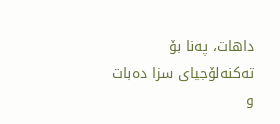داهات، پەنا بۆ تەکنەلۆجیای سزا دەبات و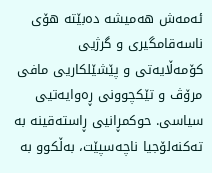ئەمەش هەمیشە دەبێتە هۆی ناسەقامگیری و گرژیی کۆمەڵایەتی و پێشێلکاریی مافی مرۆڤ و تێکچوونی ڕەوایەتیی سیاسی. حوکمڕانیی ڕاستەقینە بە تەکنەلۆجیا ناچەسپێت، بەڵکوو بە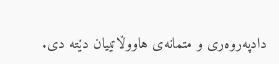دادپەروەری و متمانەی هاووڵاتییان دێتە دی.